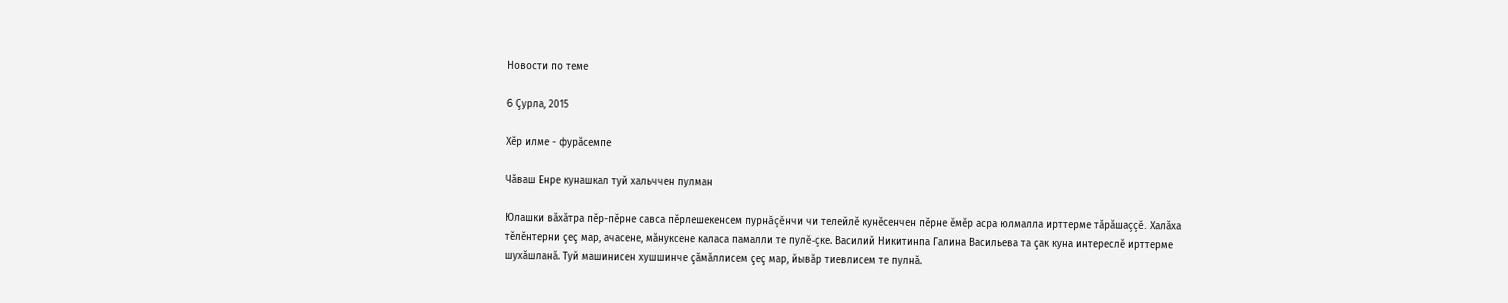Новости по теме

6 Çурла, 2015

Хĕр илме - фурăсемпе

Чăваш Енре кунашкал туй хальччен пулман

Юлашки вăхăтра пĕр-пĕрне савса пĕрлешекенсем пурнăçĕнчи чи телейлĕ кунĕсенчен пĕрне ĕмĕр асра юлмалла ирттерме тăрăшаççĕ. Халăха тĕлĕнтерни çеç мар, ачасене, мăнуксене каласа памалли те пулĕ-çке. Василий Никитинпа Галина Васильева та çак куна интереслĕ ирттерме шухăшланă. Туй машинисен хушшинче çăмăллисем çеç мар, йывăр тиевлисем те пулнă.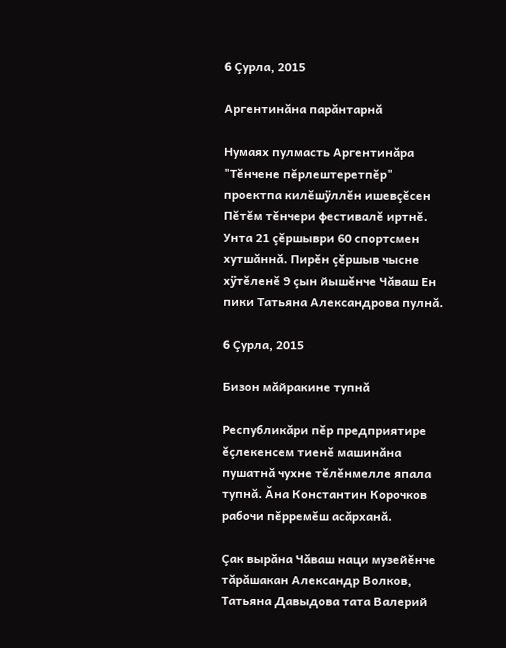6 Çурла, 2015

Аргентинăна парăнтарнă

Нумаях пулмасть Аргентинăра "Тĕнчене пĕрлештеретпĕр" проектпа килĕшÿллĕн ишевçĕсен Пĕтĕм тĕнчери фестивалĕ иртнĕ. Унта 21 çĕршыври 60 спортсмен хутшăннă. Пирĕн çĕршыв чысне хÿтĕленĕ 9 çын йышĕнче Чăваш Ен пики Татьяна Александрова пулнă.

6 Çурла, 2015

Бизон мăйракине тупнă

Республикăри пĕр предприятире ĕçлекенсем тиенĕ машинăна пушатнă чухне тĕлĕнмелле япала тупнă. Ăна Константин Корочков рабочи пĕрремĕш асăрханă.

Çак вырăна Чăваш наци музейĕнче тăрăшакан Александр Волков, Татьяна Давыдова тата Валерий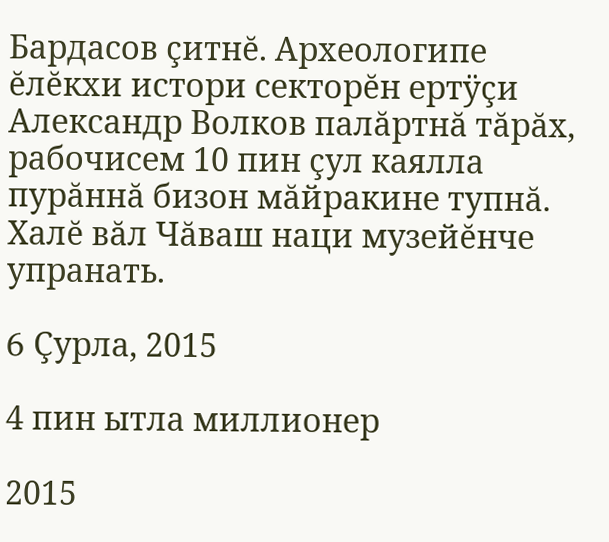Бардасов çитнĕ. Археологипе ĕлĕкхи истори секторĕн ертÿçи Александр Волков палăртнă тăрăх, рабочисем 10 пин çул каялла пурăннă бизон мăйракине тупнă. Халĕ вăл Чăваш наци музейĕнче упранать.

6 Çурла, 2015

4 пин ытла миллионер

2015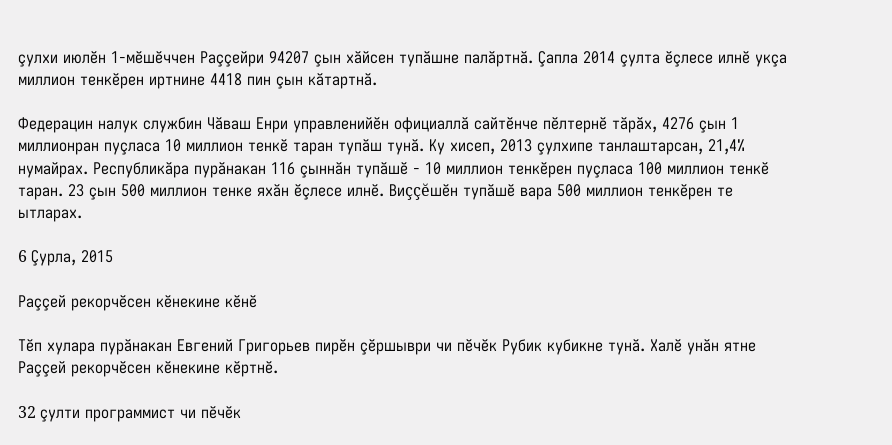çулхи июлĕн 1-мĕшĕччен Раççейри 94207 çын хăйсен тупăшне палăртнă. Çапла 2014 çулта ĕçлесе илнĕ укçа миллион тенкĕрен иртнине 4418 пин çын кăтартнă.

Федерацин налук службин Чăваш Енри управленийĕн официаллă сайтĕнче пĕлтернĕ тăрăх, 4276 çын 1 миллионран пуçласа 10 миллион тенкĕ таран тупăш тунă. Ку хисеп, 2013 çулхипе танлаштарсан, 21,4% нумайрах. Республикăра пурăнакан 116 çыннăн тупăшĕ - 10 миллион тенкĕрен пуçласа 100 миллион тенкĕ таран. 23 çын 500 миллион тенке яхăн ĕçлесе илнĕ. Виççĕшĕн тупăшĕ вара 500 миллион тенкĕрен те ытларах.

6 Çурла, 2015

Раççей рекорчĕсен кĕнекине кĕнĕ

Тĕп хулара пурăнакан Евгений Григорьев пирĕн çĕршыври чи пĕчĕк Рубик кубикне тунă. Халĕ унăн ятне Раççей рекорчĕсен кĕнекине кĕртнĕ.

32 çулти программист чи пĕчĕк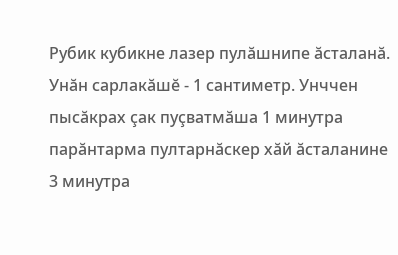Рубик кубикне лазер пулăшнипе ăсталанă. Унăн сарлакăшĕ - 1 сантиметр. Унччен пысăкрах çак пуçватмăша 1 минутра парăнтарма пултарнăскер хăй ăсталанине 3 минутра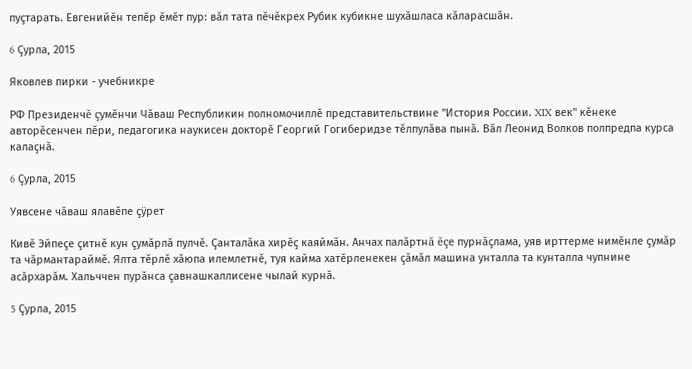пуçтарать. Евгенийĕн тепĕр ĕмĕт пур: вăл тата пĕчĕкрех Рубик кубикне шухăшласа кăларасшăн.

6 Çурла, 2015

Яковлев пирки - учебникре

РФ Президенчĕ çумĕнчи Чăваш Республикин полномочиллĕ представительствине "История России. XIX век" кĕнеке авторĕсенчен пĕри, педагогика наукисен докторĕ Георгий Гогиберидзе тĕлпулăва пынă. Вăл Леонид Волков полпредпа курса калаçнă.

6 Çурла, 2015

Уявсене чăваш ялавĕпе çÿрет

Кивĕ Эйпеçе çитнĕ кун çумăрлă пулчĕ. Çанталăка хирĕç каяймăн. Анчах палăртнă ĕçе пурнăçлама, уяв ирттерме нимĕнле çумăр та чăрмантараймĕ. Ялта тĕрлĕ хăюпа илемлетнĕ, туя кайма хатĕрленекен çăмăл машина унталла та кунталла чупнине асăрхарăм. Хальччен пурăнса çавнашкаллисене чылай курнă.

5 Çурла, 2015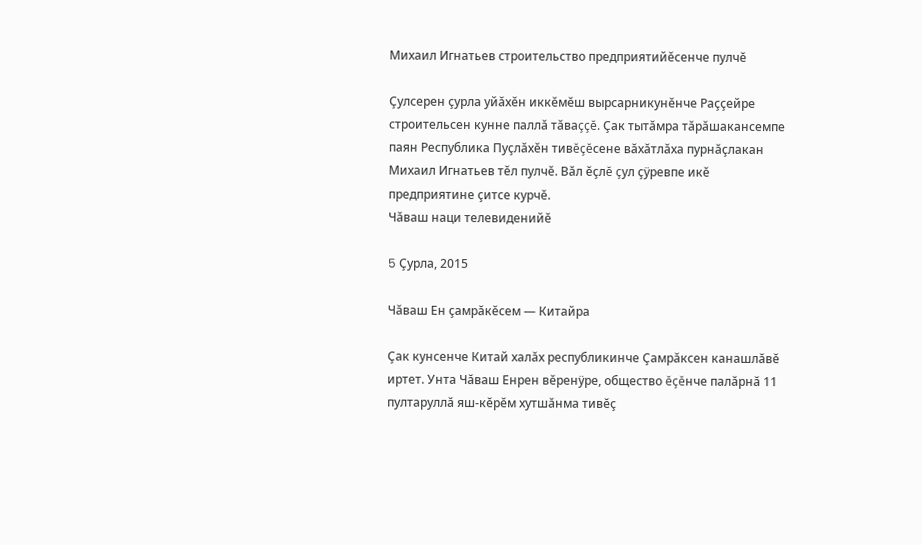Михаил Игнатьев строительство предприятийĕсенче пулчĕ

Çулсерен çурла уйăхĕн иккĕмĕш вырсарникунĕнче Раççейре строительсен кунне паллă тăваççĕ. Çак тытăмра тăрăшакансемпе паян Республика Пуçлăхĕн тивĕçĕсене вăхăтлăха пурнăçлакан Михаил Игнатьев тĕл пулчĕ. Вăл ĕçлĕ çул çÿревпе икĕ предприятине çитсе курчĕ.
Чăваш наци телевиденийĕ

5 Çурла, 2015

Чăваш Ен çамрăкĕсем — Китайра

Çак кунсенче Китай халăх республикинче Çамрăксен канашлăвĕ иртет. Унта Чăваш Енрен вĕренÿре, общество ĕçĕнче палăрнă 11 пултаруллă яш-кĕрĕм хутшăнма тивĕç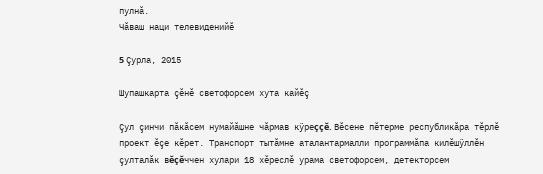пулнă.
Чăваш наци телевиденийĕ

5 Çурла, 2015

Шупашкарта çĕнĕ светофорсем хута кайĕç

Çул çинчи пăкăсем нумайăшне чăрмав кÿреççĕ. Вĕсене пĕтерме республикăра тĕрлĕ проект ĕçе кĕрет. Транспорт тытăмне аталантармалли программăпа килĕшÿллĕн çулталăк вĕçĕччен хулари 18 хĕреслĕ урама светофорсем, детекторсем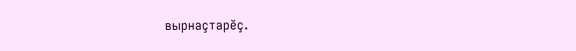вырнаçтарĕç.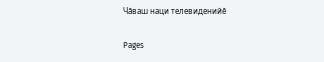Чăваш наци телевиденийĕ

Pages